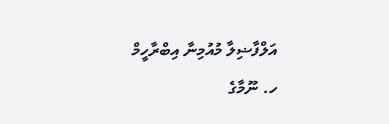އަލްފާޟިލާ މުއުމިނާ އިބްރާހީމް
ހ. ނޫމާގެ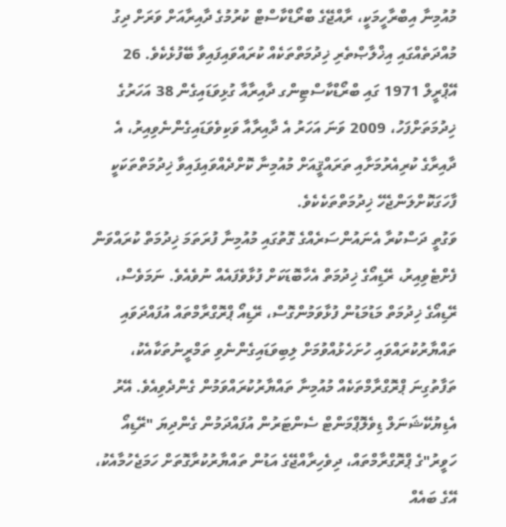މުއުމިނާ އިބްރާހީމަކީ، ރާއްޖޭގެ ބްރޯޑްކާސްޓް ކުރުމުގެ ދާއިރާއަށް ވަރަށް ދިގު މުއްދަތެއްގައި އިޚްލާޞްތެރި ޚިދުމަތްތަކެއް ކުރައްވައިފައިވާ ބޭފުޅެކެވެ. 26 އޭޕްރީލް 1971 ގައި ބްރޯޑްކާސްޓިންގ ދާއިރާއާ ގުޅިވަޑައިގެން 38 އަހަރުގެ ޚިދުމަތަށްފަހު، 2009 ވަނަ އަހަރު އެ ދާއިރާއާ ވަކިވެވަޑައިގެންނެވިއިރު، އެ ދާއިރާގެ ކުރިއެރުމަށާއި ތަރައްޤީއަށް މުއުމިނާ ކޮށްދެއްވައިފައިވާ ޚިދުމަތްތަކަކީ ފާހަގަކޮށްލަންޖެހޭ ޚިދުމަތްތަކެކެވެ.
ވަގުތީ ދަސްކުރާ އެނައުންސަރެއްގެ ގޮތުގައި މުއުމިނާ ފުރަތަމަ ޚިދުމަތް ކުރައްވަން ފެށްޓެވިއިރު، ރޭޑިއޯގެ ޚިދުމަތް އެހާބޮޑަކަށް ފުޅާވެފައެއް ނުވެއެވެ. ނަމަވެސް، ރޭޑިއޯގެ ޚިދުމަތް މަޑުމަޑުން ފުޅާވަމުންގޮސް، ރޭޑިއޯ ޕްރޮގްރާމްތައް އުފައްދަވައި ތައްޔާރުކުރައްވައި ހުށަހެޅުއްވުމަށް ލިބިވަޑައިގެންނެވި ތަމްރީނުތަކާއެކު، ތަފާތުގިނަ ޕްރޮގްރާމްތަކެއް މުއުމިނާ ތައްޔާރުކުރައްވަމުން ގެންދެވިއެވެ. އޭރު އެޑިޔުކޭޝަނަލް ޑިވެލޮޕްމަންޓް ސެންޓަރުން އުފައްދަމުން ގެންދިޔަ "ރޭޑިއޯ ހަވީރު"ގެ ޕްރޮގްރާމްތައް، ދިވެހިރާއްޖޭގެ އަޑުން ތައްޔާރުކުރާގޮތަށް ހަމަޖެހުމާއެކު، އޭގެ ބައެއް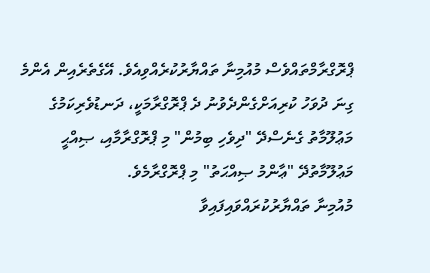ޕްރޮގްރާމްތައްވެސް މުއުމިނާ ތައްޔާރުކުރެއްވިއެވެ. އޭގެތެރެއިން އެންމެ ގިނަ ދުވަހު ކުރިއަށްގެންދެވުނު ދެ ޕްރޮގްރާމަކީ، ދަނޑުވެރިކަމުގެ މަޢުލޫމާތު ގެނެސްދޭ "ދިވެހި ބިމުން" މި ޕްރޮގްރާމާއި، ޞިއްޙީ މަޢުލޫމާތުދޭ "ޢާންމު ޞިއްޙަތު" މި ޕްރޮގްރާމެވެ.
މުއުމިނާ ތައްޔާރުކުރައްވައިފައިވާ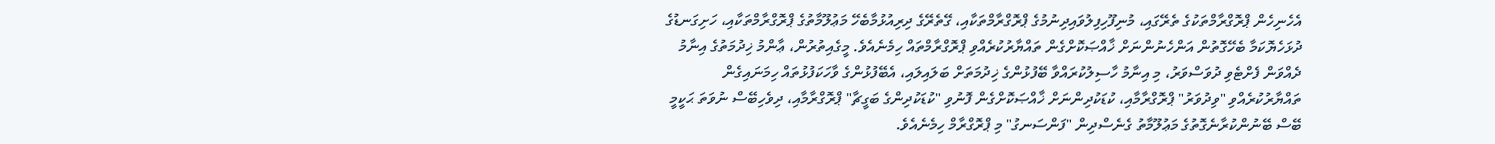އެހެނިހެން ޕްރޮގްރާމްތަކުގެ ތެރޭގައި، މުނިފޫހިފިލުވައިދިނުމުގެ ޕްރޮގްރާމްތަކާއި، ގޭތެރޭގެ ދިރިއުޅުމާބެހޭ މަޢުލޫމާތުގެ ޕްރޮގްރާމްތަކާއި، ހަށިގަނޑުގެ ދުޅަހެޔޮކަމާ ބެހޭގޮތުން އަންހެނުންނަށް ޚާއްޞަކޮށްގެން ތައްޔާރުކުރެއްވި ޕްރޮގްރާމްތައް ހިމެނެއެވެ. މީގެއިތުރުން، ޢާންމު ޚިދުމަތުގެ އިނާމު ދެއްވަން ފެށްޓެވި ދުވަސްވަރު، މި އިނާމު ހާސިލުކުރައްވާ ބޭފުޅުންގެ ޚިދުމަތަށް ބަލައިލައި، އެބޭފުޅުންގެ ވާހަކަފުޅުތައް ހިމަނައިގެން ތައްޔާރުކުރެއްވި "ވިދުވަރު" ޕްރޮގްރާމާއި، ކުޑަކުދިންނަށް ޚާއްޞަކޮށްގެން ފޮނުވި "ކުޑަކުދިންގެ ބަގީޗާ" ޕްރޮގްރާމާއި، ދިވެހިބޭސް ނުވަތަ ޙަކީމީ ބޭސް ބޭނުންކުރާނެގޮތުގެ މަޢުލޫމާތު ގެނެސްދިން "ފަންސަނގު" މި ޕްރޮގްރާމް ހިމެނެއެވެ.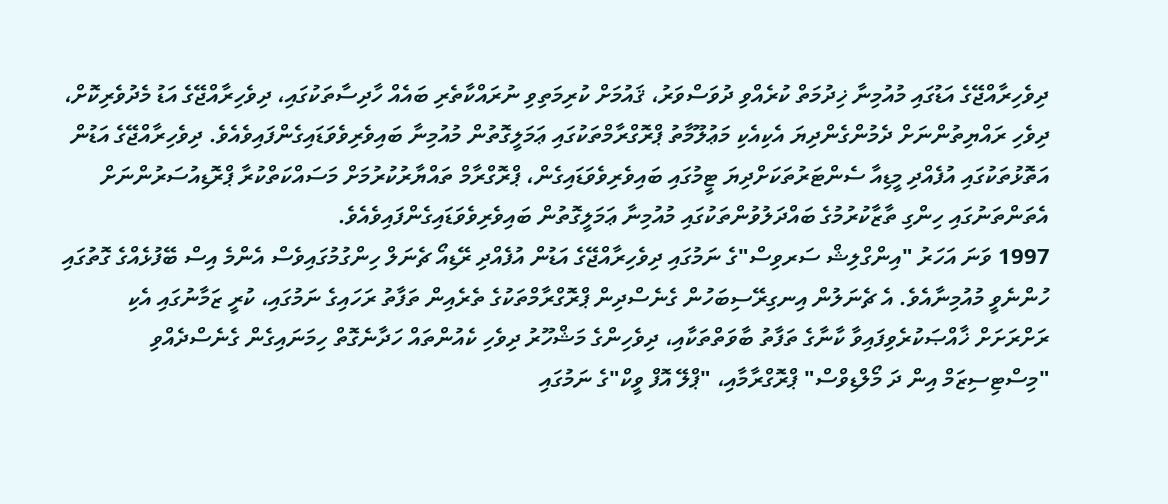ދިވެހިރާއްޖޭގެ އަޑުގައި މުއުމިނާ ޚިދުމަތް ކުރެއްވި ދުވަސްވަރު، ޤައުމަށް ކުރިމަތިވި ނުރައްކާތެރި ބައެއް ހާދިސާތަކުގައި، ދިވެހިރާއްޖޭގެ އަޑު މެދުވެރިކޮށް، ދިވެހި ރައްޔިތުންނަށް ދެމުންގެންދިޔަ އެކިއެކި މަޢުލޫމާތު ޕްރޮގްރާމްތަކުގައި ޢަމަލީގޮތުން މުއުމިނާ ބައިވެރިވެވަޑައިގެންފައިވެއެވެ. ދިވެހިރާއްޖޭގެ އަޑުން އަތޮޅުތަކުގައި އުފެއްދި މީޑިއާ ސެންޓަރުތަކަށްދިޔަ ޓީމުގައި ބައިވެރިވެވަޑައިގެން، ޕްރޮގްރާމް ތައްޔާރުކުރުމަށް މަސައްކަތްކުރާ ޕްރޮޑިއުސަރުންނަށް އެތަންތަނުގައި ހިންގި ތާޒާކުރުމުގެ ބައްދަލުވުންތަކުގައި މުއުމިނާ ޢަމަލީގޮތުން ބައިވެރިވެވަޑައިގެންފައިވެއެވެ.
1997 ވަނަ އަހަރު "އިންގްލިޝް ސަރވިސް"ގެ ނަމުގައި ދިވެހިރާއްޖޭގެ އަޑުން އުފެއްދި ރޭޑިއޯ ޗެނަލް ހިންގުމުގައިވެސް އެންމެ އިސް ބޭފުޅެއްގެ ގޮތުގައި ހުންނެވީ މުއުމިނާއެވެ. އެ ޗެނަލުން އިނގިރޭސިބަހުން ގެނެސްދިން ޕްރޮގްރާމްތަކުގެ ތެރެއިން ތަފާތު ރަހައިގެ ނަމުގައި، ކުރީ ޒަމާނުގައި އެކި ރަށްރަށަށް ޚާއްޞަކުރެވިފައިވާ ކާނާގެ ތަފާތު ބާވަތްތަކާއި، ދިވެހިންގެ މަޝްހޫރު ދިވެހި ކެއުންތައް ހަދާނެގޮތް ހިމަނައިގެން ގެނެސްދެއްވި "މިސްޓިސިޒަމް އިން ދަ މޯލްޑިވްސް" ޕްރޮގްރާމާއި، "ޕްލޭ އޮފް ވީކް"ގެ ނަމުގައި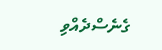ގެނެސްދެއްވި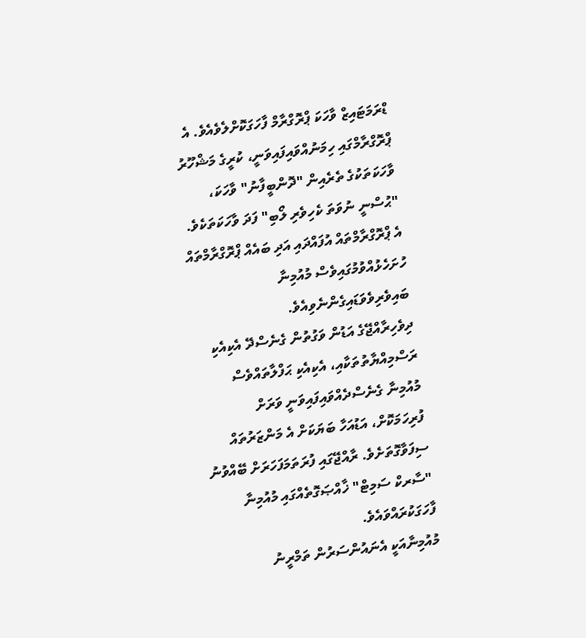ޑްރަމަޓައިޒް ވާހަކަ ޕްރޮގްރާމް ފާހަގަކޮށްލެވެއެވެ. އެ ޕްރޮގްރާމްގައި ހިމަނުއްވައިފައިވަނީ، ކުރީގެ މަޝްހޫރު ވާހަކަތަކުގެ ތެރެއިން "ދޮންބީފާނު" ވާހަކަ، "ޙުސްނީ ނުވަތަ ކެހިވެރި ލޯބި" ފަދަ ވާހަކަތަކެވެ. އެ ޕްރޮގްރާމްތައް އުފައްދައި އަދި ބައެއް ޕްރޮގްރާމްތައް ހުށަހެޅުއްވުމުގައިވެސް މުއުމިނާ ބައިވެރިވެވަޑައިގެންނެވިއެވެ.
ދިވެހިރާއްޖޭގެ އަޑުން ވަގުތުން ގެނެސްދޭ އެކިއެކި ރަސްމިއްޔާތުތަކާއި، އެކިއެކި ޙަފްލާތައްވެސް މުއުމިނާ ގެނެސްދެއްވައިފައިވަނީ ވަރަށް ފުރިހަމަކޮށް، އަޑުއަހާ ބަޔަކަށް އެ މަންޒަރުތައް ސިފަވާގޮތަށެވެ. ރާއްޖޭގައި ފުރަތަމަފަހަރަށް ބޭއްވުނު "ސާރކް ސަމިޓް" ޚާއްޞަގޮތެއްގައި މުއުމިނާ ފާހަގަކުރައްވައެވެ.
މުއުމިނާއަކީ އެނައުންސަރުން ތަމްރީނު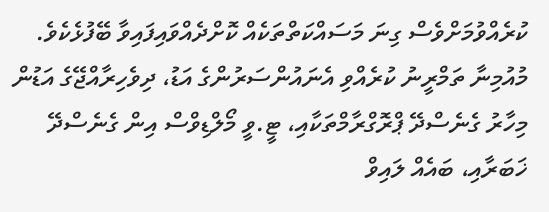ކުރެއްވުމަށްވެސް ގިނަ މަސައްކަތްތަކެއް ކޮށްދެއްވައިފައިވާ ބޭފުޅެކެވެ. މުއުމިނާ ތަމްރީނު ކުރެއްވި އެނައުންސަރުންގެ އަޑު، ދިވެހިރާއްޖޭގެ އަޑުން މިހާރު ގެނެސްދޭ ޕްރޮގްރާމްތަކާއި، ޓީ.ވީ މޯލްޑިވްސް އިން ގެނެސްދޭ ޚަބަރާއި، ބައެއް ލައިވް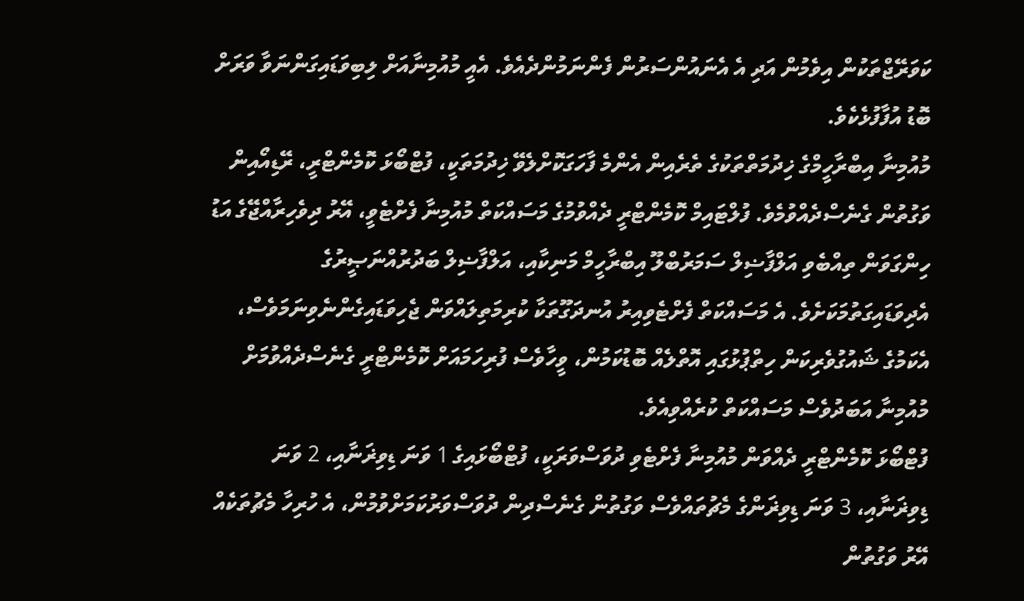ކަވަރޭޖްތަކުން އިވެމުން އަދި އެ އެނައުންސަރުން ފެންނަމުންދެއެވެ. އެއީ މުއުމިނާއަށް ލިބިވަޑައިގަންނަވާ ވަރަށް ބޮޑު އުފާފުޅެކެވެ.
މުއުމިނާ އިބްރާހީމްގެ ޚިދުމަތްތަކުގެ ތެރެއިން އެންމެ ފާހަގަކޮށްލެވޭ ޚިދުމަތަކީ، ފުޓްބޯޅަ ކޮމެންޓްރީ، ރޭޑިއޯއިން ވަގުތުން ގެނެސްދެއްވުމެވެ. ފުލްޓައިމް ކޮމެންޓްރީ ދެއްވުމުގެ މަސައްކަތް މުއުމިނާ ފެށްޓެވީ، އޭރު ދިވެހިރާއްޖޭގެ އަޑު ހިންގަވަން ތިއްބެވި އަލްފާޟިލް ސަމަރުބްލޫ އިބްރާހީމް މަނިކާއި، އަލްފާޟިލް ބަދުރުއްނަޞީރުގެ އެދިވަޑައިގަތުމަކަށެވެ. އެ މަސައްކަތް ފެށްޓެވިއިރު އުނދަގޫތަކާ ކުރިމަތިލައްވަން ޖެހިވަޑައިގެންނެވިނަމަވެސް، އެކަމުގެ ޝައުގުވެރިކަން ހިތްޕުޅުގައި އޮތްލެއް ބޮޑުކަމުން، ވީހާވެސް ފުރިހަމައަށް ކޮމެންޓްރީ ގެނެސްދެއްވުމަށް މުއުމިނާ އަބަދުވެސް މަސައްކަތް ކުރެއްވިއެވެ.
ފުޓްބޯޅަ ކޮމެންޓްރީ ދެއްވަން މުއުމިނާ ފެށްޓެވި ދުވަސްވަރަކީ، ފުޓްބޯޅައިގެ 1 ވަނަ ޑިވިޜަނާއި، 2 ވަނަ ޑިވިޜަނާއި، 3 ވަނަ ޑިވިޜަންގެ މެޗުތައްވެސް ވަގުތުން ގެނެސްދިން ދުވަސްވަރުކަމަށްވުމުން، އެ ހުރިހާ މެޗުތަކެއް އޭރު ވަގުތުން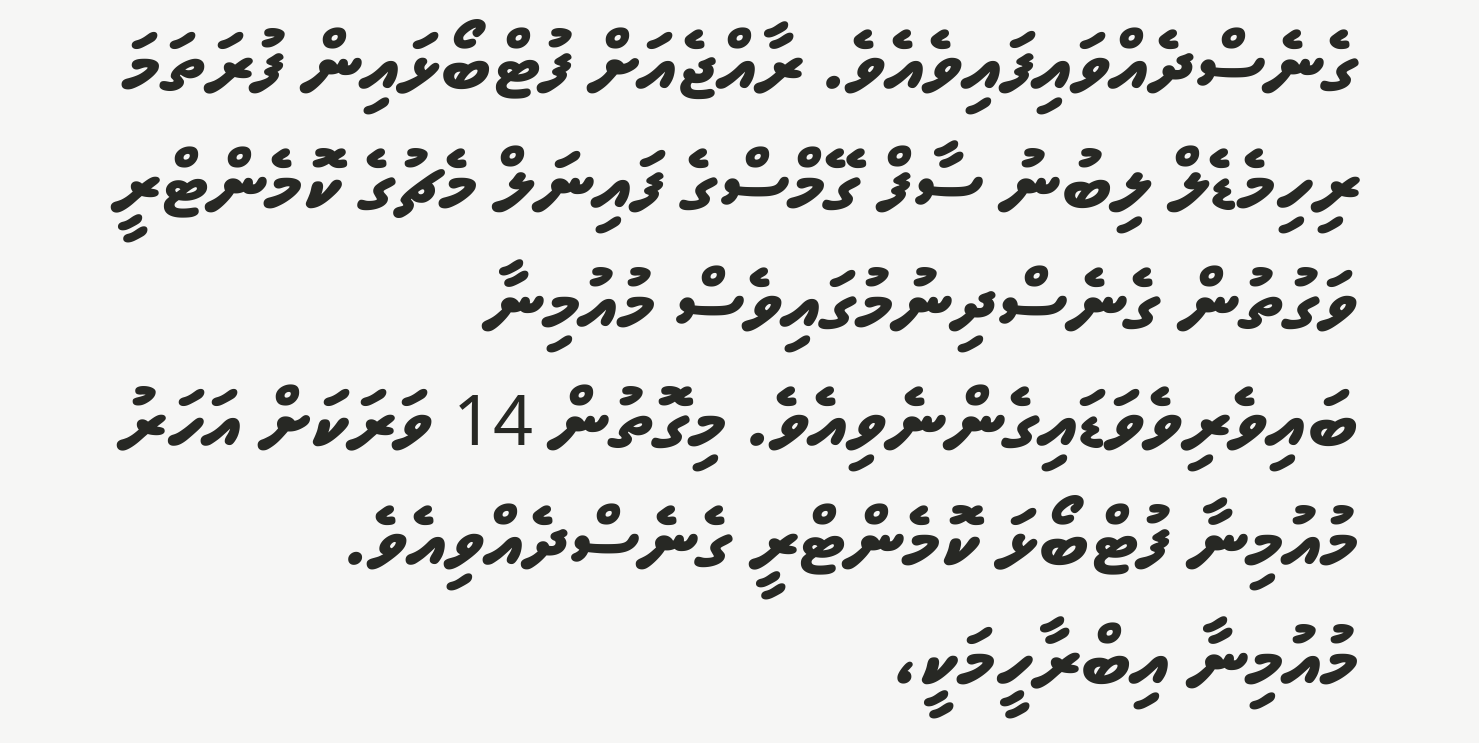ގެނެސްދެއްވައިފައިވެއެވެ. ރާއްޖެއަށް ފުޓްބޯޅައިން ފުރަތަމަ ރިހިމެޑެލް ލިބުނު ސާފް ގޭމްސްގެ ފައިނަލް މެޗުގެ ކޮމެންޓްރީ ވަގުތުން ގެނެސްދިނުމުގައިވެސް މުއުމިނާ ބައިވެރިވެވަޑައިގެންނެވިއެވެ. މިގޮތުން 14 ވަރަކަށް އަހަރު މުއުމިނާ ފުޓްބޯޅަ ކޮމެންޓްރީ ގެނެސްދެއްވިއެވެ.
މުއުމިނާ އިބްރާހީމަކީ،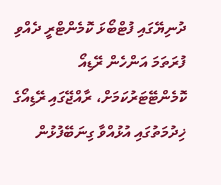ދުނިޔޭގައި ފުޓްބޯޅަ ކޮމެންޓްރީ ދެއްވި ފުރަތަމަ އަންހެން ރޭޑިއޯ ކޮމެންޓޭޓަރުކަމަށް، ރާއްޖޭގައި ރޭޑިއޯގެ ޚިދުމަތުގައި އުޅުއްވާ ގިނަބޭފުޅުން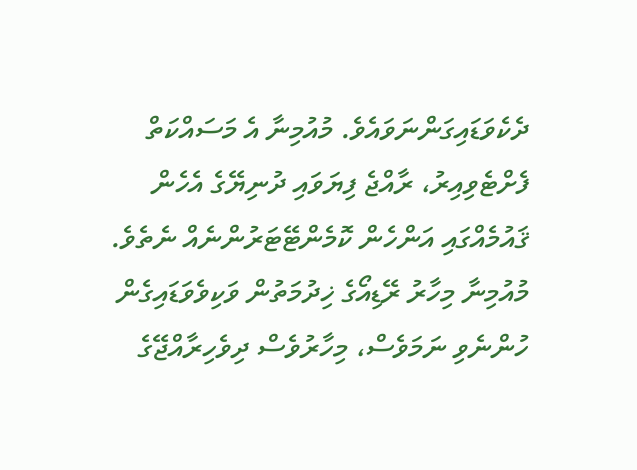ދެކެވަޑައިގަންނަވައެވެ. މުއުމިނާ އެ މަސައްކަތް ފެށްޓެވިއިރު، ރާއްޖެ ފިޔަވައި ދުނިޔޭގެ އެހެން ޤައުމެއްގައި އަންހެން ކޮމެންޓޭޓަރުންނެއް ނެތެވެ.
މުއުމިނާ މިހާރު ރޭޑިއޯގެ ޚިދުމަތުން ވަކިވެވަޑައިގެން ހުންނެވި ނަމަވެސް، މިހާރުވެސް ދިވެހިރާއްޖޭގެ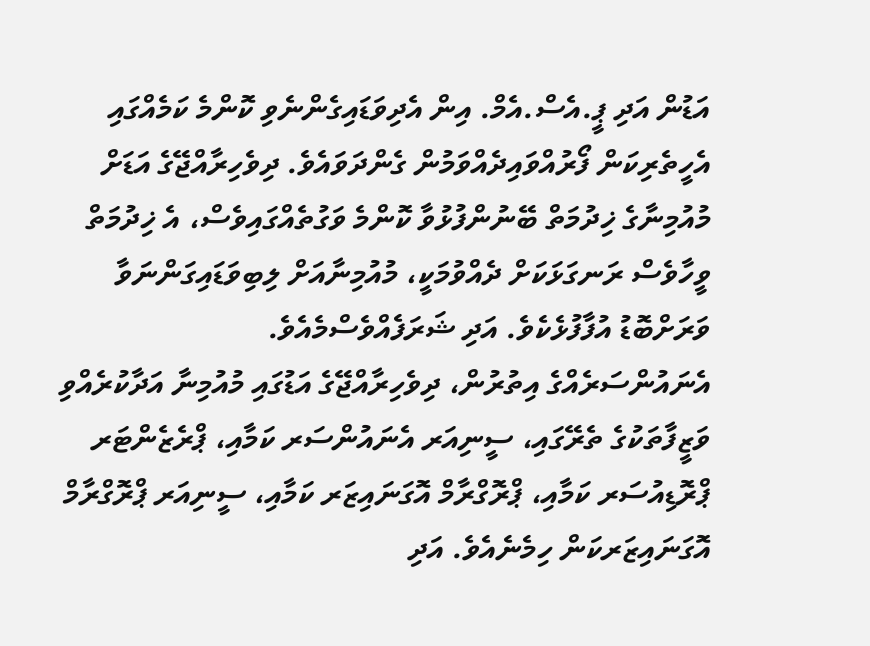އަޑުން އަދި ޕީ.އެސް.އެމް. އިން އެދިވަޑައިގެންނެވި ކޮންމެ ކަމެއްގައި އެހީތެރިކަން ފޯރުއްވައިދެއްވަމުން ގެންދަވައެވެ. ދިވެހިރާއްޖޭގެ އަޑަށް މުއުމިނާގެ ޚިދުމަތް ބޭނުންފުޅުވާ ކޮންމެ ވަގުތެއްގައިވެސް، އެ ޚިދުމަތް ވީހާވެސް ރަނގަޅަކަށް ދެއްވުމަކީ، މުއުމިނާއަށް ލިބިވަޑައިގަންނަވާ ވަރަށްބޮޑު އުފާފުޅެކެވެ. އަދި ޝަރަފެއްވެސްމެއެވެ.
އެނައުންސަރެއްގެ އިތުރުން، ދިވެހިރާއްޖޭގެ އަޑުގައި މުއުމިނާ އަދާކުރެއްވި ވަޒީފާތަކުގެ ތެރޭގައި، ސީނިއަރ އެނައުންސަރ ކަމާއި، ޕްރެޒެންޓަރ ޕްރޮޑިއުސަރ ކަމާއި، ޕްރޮގްރާމް އޮގަނައިޒަރ ކަމާއި، ސީނިއަރ ޕްރޮގްރާމް އޮގަނައިޒަރކަން ހިމެނެއެވެ. އަދި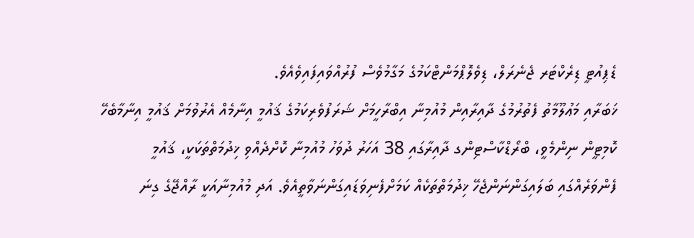ޑެޕިއުޓީ ޑިރެކްޓަރ ޖެނެރަލް، ޑިވެލޮޕްމަންޓްކަމުގެ މަގާމުވެސް ފުރުއްވައިފައިވެއެވެ.
ޚަބަރާއި މަޢުލޫމާތު ފެތުރުމުގެ ދާއިރާއިން މުއުމިނާ އިބްރާހީމަށް ޝަރަފުވެރިކަމުގެ ޤައުމީ އިނާމެއް އެރުވުމަށް ޤައުމީ އިނާމާބެހޭ ކޮމިޓީން ނިންމެވީ، ބްރޯޑްކާސްޓިންގ ދާއިރާގައި 38 އަހަރު ދުވަހު މުއުމިނާ ކޮށްދެއްވި ޚިދުމަތްތަކަކީ، ޤައުމީ ފެންވަރެއްގައި ބަލައިގަންނަންޖެހޭ ޚިދުމަތްތަކެއް ކަމަށްފެނިވަޑައިގަންނަވާތީއެވެ. އަދި މުއުމިނާއަކީ ރާއްޖޭގެ ގިނަ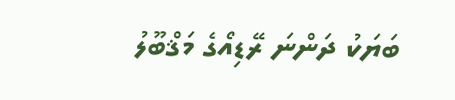ބަޔަކު ދަންނަ ރޭޑިއޯގެ މަޤްބޫލު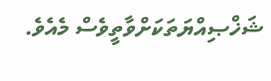ޝަޚްޞިއްޔަތަކަށްވާތީވެސް މެއެވެ.